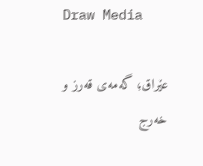Draw Media

عێراق؛ گه‌مه‌ی قه‌رز و خه‌رج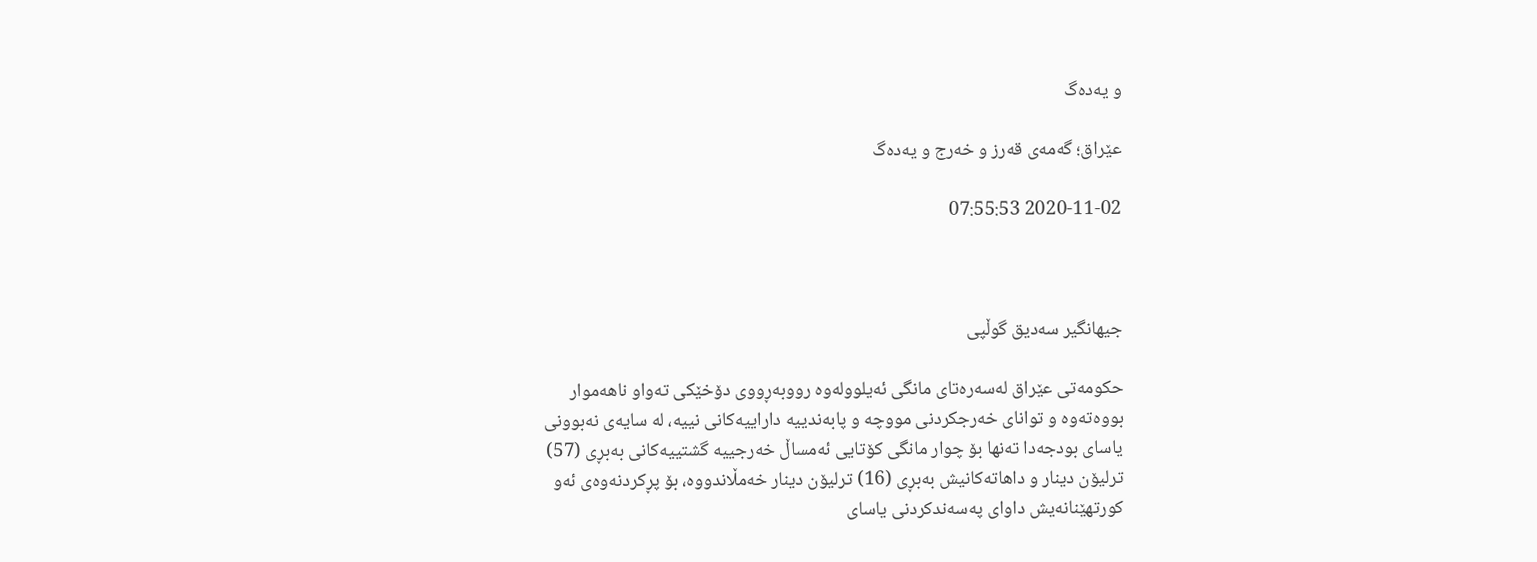و یه‌ده‌گ

عێراق؛ گه‌مه‌ی قه‌رز و خه‌رج و یه‌ده‌گ

2020-11-02 07:55:53



جیهانگیر سەدیق گوڵپی

حكومه‌تی عێراق له‌سه‌ره‌تای مانگی ئه‌یلووله‌وه‌ رووبه‌ڕووی دۆخێكی ته‌واو ناهه‌موار بووه‌ته‌وه‌ و توانای خه‌رجكردنی مووچه‌ و پابه‌ندییه‌ داراییه‌كانی نییه‌، له‌ سایه‌ی نه‌بوونی یاسای بودجه‌دا ته‌نها بۆ چوار مانگی كۆتایی ئه‌مساڵ خه‌رجییه‌ گشتییه‌كانی به‌بڕی (57) ترلیۆن دینار و داهاته‌كانیش به‌بڕی (16) ترلیۆن دینار خه‌مڵاندووه‌، بۆ پڕكردنه‌وه‌ی ئه‌و كورتهێنانه‌یش داوای په‌سه‌ندكردنی یاسای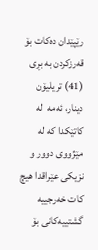رێپێدان ده‌كات بۆ قه‌رزكردن به‌ بڕی (41) تریلیۆن دینار، ئه‌مه‌  له‌ كاتێكدا كه‌ له‌ مێژووی دوور و نزیكی عێراقدا هیچ كات خه‌رجییه‌ گشتییه‌كانی بۆ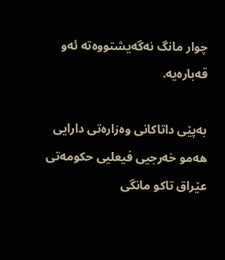چوار مانگ نه‌گه‌یشتووه‌ته‌ ئه‌و قه‌باره‌یه‌.

به‌پێی داتاكانی وه‌زاره‌تی دارایی هه‌مو خه‌رجیی فیعلیی حكومه‌تی عێراق تاكو مانگی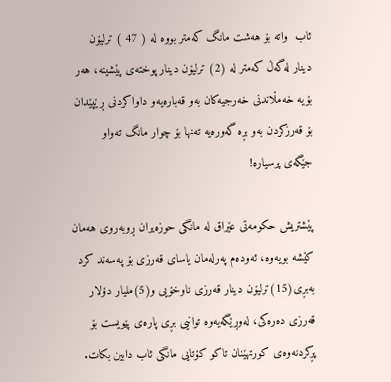ئاب  واته‌ بۆ هه‌شت مانگ كه‌متر بووه‌ له‌ ( 47 ) ترلیۆن دینار له‌گه‌ڵ كه‌متر له (2) ترلیۆن دینار پوخته‌ی پێشینه‌، هه‌ر بۆیه‌ خه‌مڵاندنی خه‌رجیه‌كان به‌و قه‌باره‌یه‌و داواكردنی ڕێپێدان بۆ قه‌رزكردن به‌و بڕه‌ گه‌وره‌یه‌ ته‌نها بۆ چوار مانگ ته‌واو جێگه‌ی پرسیاره‌!

پێشتریش حكومه‌تی عێراق له‌ مانگی حوزه‌یران ڕوبه‌روی هه‌مان كێشه‌ بویه‌وه‌، ئه‌وده‌م په‌رله‌مان یاسای قه‌رزی بۆ په‌سه‌ند كرد به‌بڕی(15)ترلیۆن دینار قه‌رزی ناوخۆیی و(5)ملیار دۆلار قه‌رزی ده‌ره‌كی، له‌وڕێگه‌یه‌وه‌ توانیی بڕی پاره‌ی پێویست بۆ پڕكردنه‌وه‌ی كورتهێنان تاكو كۆتایی مانگی ئاب دابین بكات.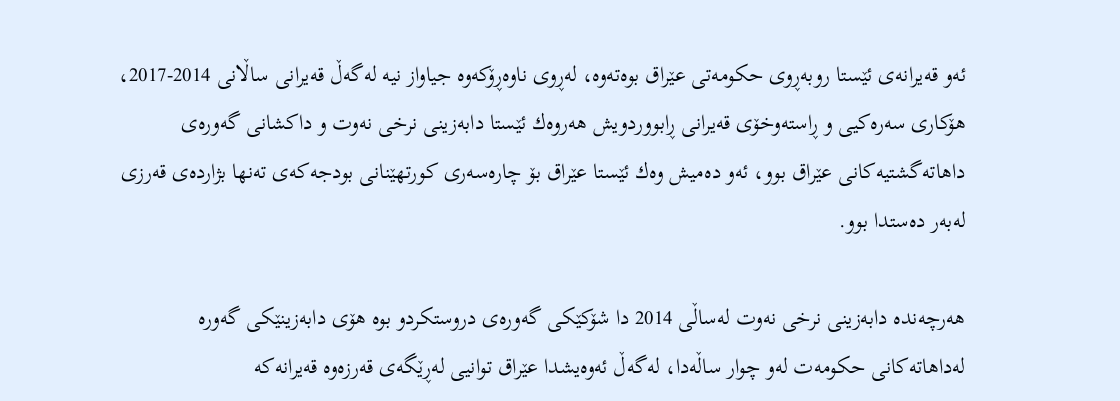ئه‌و قه‌یرانه‌ی ئێستا روبه‌ڕوی حكومه‌تی عێراق بوه‌ته‌وه‌، له‌ڕوی ناوه‌ڕۆكه‌وه‌ جیاواز نیه‌ له‌گه‌ڵ قه‌یرانی ساڵانی 2014-2017، هۆكاری سه‌ره‌كیی و ڕاسته‌وخۆی قه‌یرانی ڕابووردویش هه‌روه‌ك ئێستا دابه‌زینی نرخی نه‌وت و داكشانی گه‌وره‌ی داهاته‌گشتیه‌كانی عێراق بوو، ئه‌و ده‌میش وه‌ك ئێستا عێراق بۆ چاره‌سه‌ری كورتهێنانی بودجه‌كه‌ی ته‌نها بژارده‌ی قه‌رزی له‌به‌ر ده‌ستدا بوو.

هه‌رچه‌نده‌ دابه‌زینی نرخی نه‌وت له‌ساڵی 2014 دا شۆكێكی گه‌وره‌ی دروستكردو بوه‌ هۆی دابه‌زینێكی گه‌وره‌ له‌داهاته‌كانی حكومه‌ت له‌و چوار ساڵه‌دا، له‌گه‌ڵ ئه‌وه‌یشدا عێراق توانیی له‌ڕێگه‌ی قه‌رزه‌وه‌ قه‌یرانه‌كه‌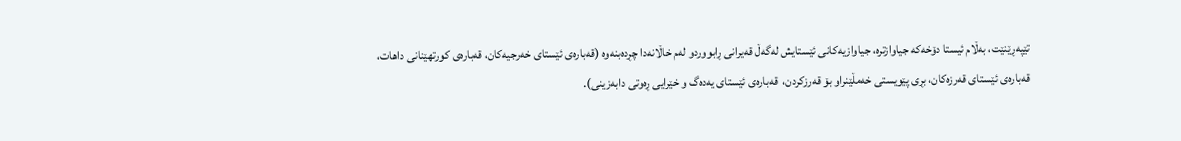تێپه‌ڕێنێت، به‌ڵام ئیستا دۆخه‌كه‌ جیاوازتره‌، جیاوازیه‌كانی ئێستایش له‌گه‌ڵ قه‌یرانی ڕابووردو له‌م‌ خاڵانه‌دا چڕده‌بنه‌وه‌ (قه‌باره‌ی ئێستای خه‌رجیه‌كان، قه‌باره‌ی كورتهێنانی داهات، قه‌باره‌ی ئێستای قه‌رزه‌كان، بڕی پێویستی خه‌مڵێنراو بۆ قه‌رزكردن،  قه‌باره‌ی ئێستای یه‌ده‌گ و خێرایی ڕه‌وتی دابه‌زینی).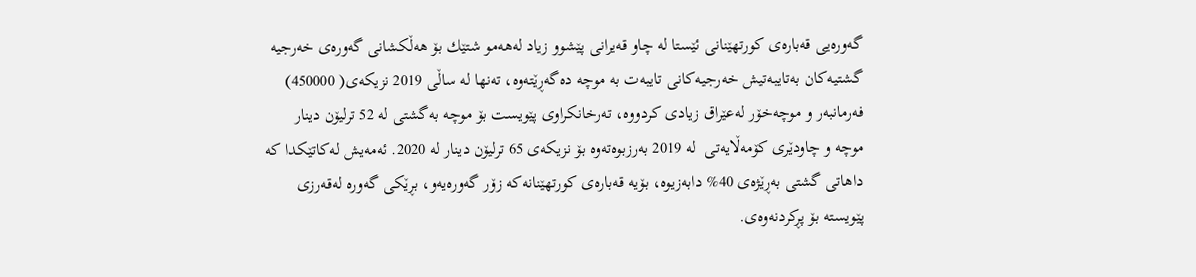گه‌وره‌یی قه‌باره‌ی كورتهێنانی ئێستا له‌ چاو قه‌یرانی پێشوو زیاد له‌هه‌مو شتێك بۆ هه‌ڵكشانی گه‌وره‌ی خه‌رجیه‌ گشتیه‌كان به‌تایبه‌تیش خه‌رجیه‌كانی تایبه‌ت به‌ موچه‌ ده‌گه‌ڕێته‌وه‌، ته‌نها له‌ ساڵی 2019 نزیكه‌ی( 450000) فه‌رمانبه‌ر و موچه‌خۆر له‌عێراق زیادی كردووه‌، ته‌رخانكراوی پێویست بۆ موچه‌ به‌گشتی له‌ 52 ترلیۆن دینار موچه‌ و چاودێری كۆمه‌ڵایه‌تی  له‌ 2019 به‌رزبوه‌ته‌وه‌ بۆ نزیكه‌ی 65 ترلیۆن دینار له‌ 2020. ئه‌مه‌یش له‌كاتێكدا كه‌ داهاتی گشتی به‌ڕێژه‌ی 40% دابه‌زیوه‌، بۆیه‌ قه‌باره‌ی كورتهێنانه‌كه‌ زۆر گه‌وره‌یه‌و، بڕێكی گه‌وره‌ له‌قه‌رزی پێویسته‌ بۆ پڕكردنه‌وه‌ی.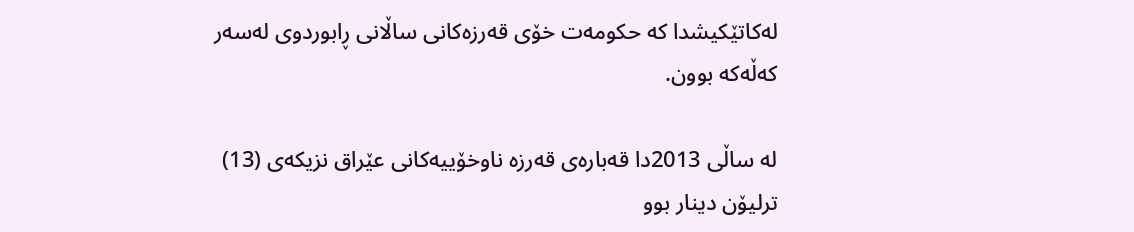له‌كاتێكیشدا كه‌ حكومه‌ت خۆی قه‌رزه‌كانی ساڵانی ڕابوردوی له‌سه‌ر كه‌ڵه‌كه‌ بوون.

له‌ ساڵی 2013دا قه‌باره‌ی قه‌رزه‌ ناوخۆییه‌كانی عێراق نزیكه‌ی (13) ترلیۆن دینار بوو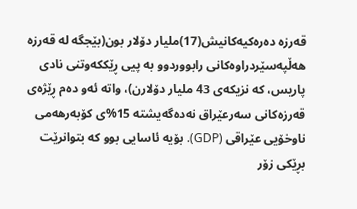قه‌رزه‌ ده‌ره‌كیه‌كانیش(17)ملیار دۆلار بون(بێجگه‌ له‌ قه‌رزه‌ هه‌ڵپه‌سێردراوه‌كانی رابووردوو‌ به‌ پیی ڕێككه‌وتنی نادی پاریس، كه‌ نزیكه‌ی 43 ملیار دۆلارن)، واته‌ ئه‌و ده‌م ڕێژه‌ی قه‌رزه‌كانی سه‌رعێراق نه‌ده‌گه‌یشته‌ 15%ی كۆبه‌رهه‌می ناوخۆیی عێراقی (GDP). بۆیه‌ ئاسایی بوو كه‌ بتوانرێت بڕێكی زۆر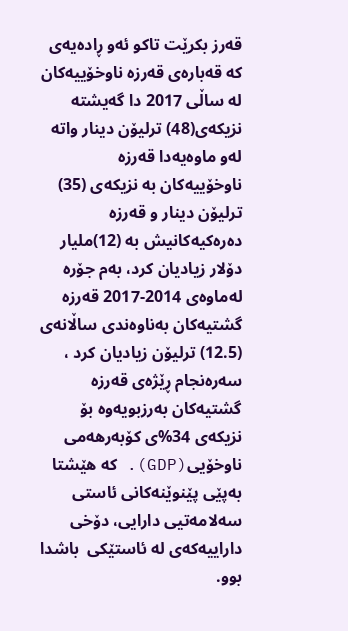قه‌رز بكرێت تاكو ئه‌و ڕاده‌یه‌ی كه‌ قه‌باره‌ی قه‌رزه‌ ناوخۆییه‌كان له‌ ساڵی 2017 دا گه‌یشته‌ نزیكه‌ی(48) ترلیۆن دینار واته‌ له‌و ماوه‌یه‌دا قه‌رزه‌ ناوخۆییه‌كان به‌ نزیكه‌ی (35) ترلیۆن دینار و قه‌رزه‌ ده‌ره‌كیه‌كانیش به‌ (12)ملیار دۆلار زیادیان كرد، به‌م جۆره‌‌ له‌ماوه‌ی 2014-2017 قه‌رزه‌ گشتیه‌كان به‌ناوه‌ندی ساڵانه‌ی (12.5) ترلیۆن زیادیان كرد ، سه‌ره‌نجام ڕێژه‌ی قه‌رزه‌ گشتیه‌كان به‌رزبویه‌وه‌ بۆ نزیكه‌ی 34%ی كۆبه‌رهه‌می ناوخۆیی(GDP). كه‌ هێشتا به‌پێی پێنوێنه‌كانی ئاستی سه‌لامه‌تیی دارایی، دۆخی داراییه‌كه‌ی له‌ ئاستێكی  باشدا بوو.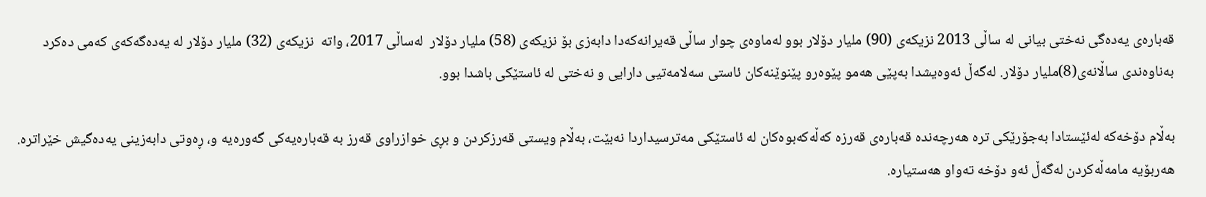قه‌باره‌ی یه‌ده‌گی نه‌ختی بیانی له‌ ساڵی 2013 نزیكه‌ی (90) ملیار دۆلار بوو له‌ماوه‌ی چوار ساڵی قه‌یرانه‌كه‌دا دابه‌زی بۆ نزیكه‌ی (58) ملیار دۆلار  له‌ساڵی 2017، واته‌  نزیكه‌ی (32) ملیار دۆلار له‌ یه‌ده‌گه‌كه‌ی كه‌می ده‌كرد به‌ناوه‌ندی ساڵانه‌ی(8)ملیار دۆلار. له‌گه‌ڵ ئه‌وه‌یشدا به‌پێی هه‌مو پێوه‌رو پێنوێنه‌كان ئاستی سه‌لامه‌تیی دارایی و نه‌ختی له‌ ئاستێكی باشدا بوو.

به‌ڵام دۆخه‌كه‌ له‌ئێستادا به‌جۆرێكی تره‌ هه‌رچه‌نده‌‌ قه‌باره‌ی قه‌رزه‌ كه‌ڵه‌كه‌بوه‌كان له‌ ئاستێكی مه‌ترسیداردا نه‌بێت، به‌ڵام ویستی قه‌رزكردن و بڕی خوازراوی قه‌رز به‌ قه‌باره‌یه‌كی گه‌وره‌یه‌ و، ‌ڕه‌وتی دابه‌زینی یه‌ده‌گیش خێراتره. هه‌ربۆیه‌ مامه‌ڵه‌كردن له‌گه‌ڵ ئه‌و دۆخه‌ ته‌واو هه‌ستیاره‌.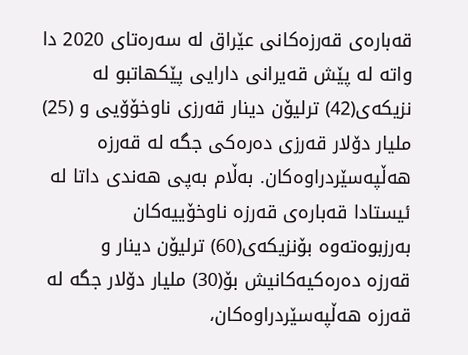قه‌باره‌ی قه‌رزه‌كانی عێراق له‌ سه‌ره‌تای 2020 دا واته‌ له‌ پێش قه‌یرانی دارایی پێكهاتبو له نزیكه‌ی‌(42) ترلیۆن دینار قه‌رزی ناوخۆۆیی و (25) ملیار دۆلار قه‌رزی ده‌ره‌كی جگه‌ له‌ قه‌رزه‌ هه‌ڵپه‌سێردراوه‌كان. به‌ڵام به‌پی هه‌ندی داتا له‌ ئیستادا قه‌باره‌ی قه‌رزه‌ ناوخۆییه‌كان به‌رزبوه‌ته‌وه‌ بۆنزیكه‌ی(60) ترلیۆن دینار و قه‌رزه ‌ده‌ره‌كیه‌كانیش بۆ(30) ملیار دۆلار جگه‌ له‌ قه‌رزه‌ هه‌ڵپه‌سێردراوه‌كان،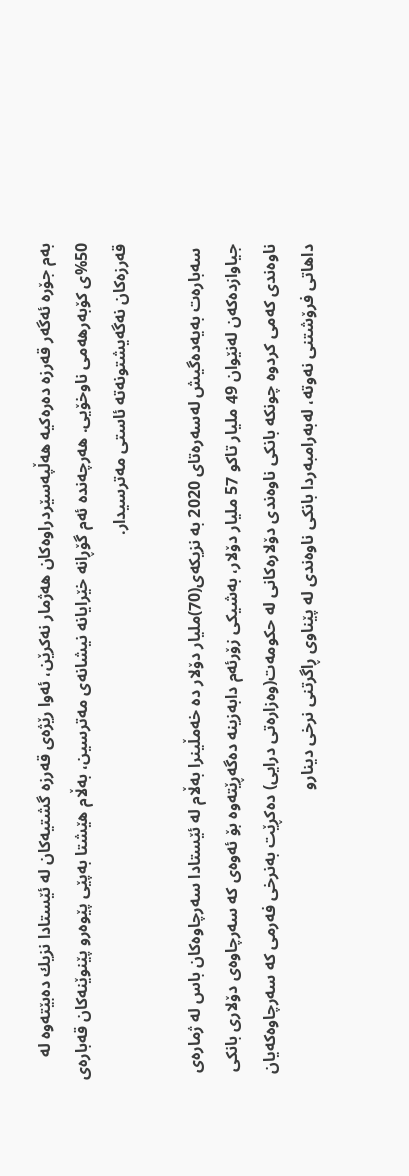به‌م جۆره‌ ئه‌گه‌ر قه‌رزه‌ ده‌ره‌كیه‌ هه‌ڵپه‌سێردراوه‌كان هه‌ژمار نه‌كرێن، ئه‌وا رێژه‌ی قه‌رزه‌ گشتیه‌كان له‌ ئێستادا نزیك ده‌بێته‌وه‌ له‌ 50%ی كۆبه‌رهه‌می ناوخۆیی. هه‌رچه‌نده‌ ئه‌م گۆڕانه‌ خێرایانه‌ نیشانه‌ی مه‌ترسین، به‌ڵام‌ هێشتا به‌پێی پێوه‌رو پێنوێنه‌كان قه‌باره‌ی قه‌رزه‌كان نه‌گه‌یشتونه‌ته‌ ئاستی مه‌ترسیدار.

 سه‌باره‌ت به‌یه‌ده‌گیش له‌سه‌ره‌تای 2020 به‌ نزیكه‌ی(70)ملیار دۆلار ده‌ خه‌مڵینرا به‌ڵام له‌ ئێستادا سه‌رچاوه‌كان باس له ژماره‌ی جیاوازده‌كه‌ن له‌نێوان‌ 49 ملیار تاكو 57 ملیار دۆلار، به‌شیكی زۆرئه‌م دابه‌زینه‌ ده‌گه‌ڕێته‌وه‌ بۆ ئه‌وه‌ی كه‌ سه‌رچاوه‌ی دۆلاری بانكی ناوه‌ندی كه‌می كردوه‌ چونكه‌ بانكی ناوه‌ندی دۆلاره‌كانی له‌ حكومه‌ت(وه‌زاره‌تی درایی) ده‌كڕێت به‌نرخی فه‌رمی كه‌ سه‌رچاوه‌كه‌یان داهاتی فرۆشتنی نه‌وته‌، له‌به‌رامبه‌ردا بانكی ناوه‌ندی له‌ پێناوی ڕاگرتنی نرخی دینارو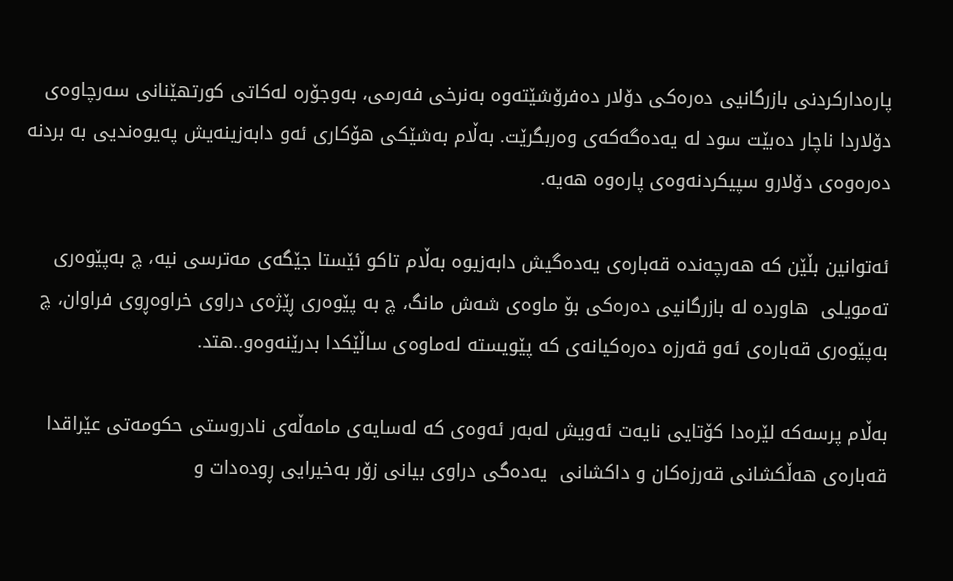پاره‌داركردنی بازرگانیی ده‌ره‌كی دۆلار ده‌فرۆشێته‌وه‌ به‌نرخی فه‌رمی، به‌وجۆره‌ له‌كاتی كورتهێنانی سه‌رچاوه‌ی دۆلاردا ناچار ده‌بێت سود له‌ یه‌ده‌گه‌كه‌ی وه‌ربگرێت. به‌ڵام به‌شێكی هۆكاری ئه‌و دابه‌زینه‌یش په‌یوه‌ندیی به‌ بردنه‌ ده‌ره‌وه‌ی دۆلارو سپیكردنه‌وه‌ی پاره‌وه‌ هه‌یه‌.

ئه‌توانین بڵێن كه‌ هه‌رچه‌نده‌ قه‌باره‌ی یه‌ده‌گیش دابه‌زیوه‌ به‌ڵام تاكو ئێستا جێگه‌ی مه‌ترسی نیه‌، چ به‌پێوه‌ری ته‌مویلی  هاورده‌ له‌ بازرگانیی ده‌ره‌كی بۆ ماوه‌ی شه‌ش مانگ، چ به‌ پێوه‌ری ڕێژه‌ی دراوی خراوه‌ڕوی فراوان، چ به‌پێوه‌ری قه‌باره‌ی ئه‌و قه‌رزه‌ ده‌ره‌كیانه‌ی كه‌ پێویسته‌ له‌ماوه‌ی ساڵێكدا بدرێنه‌وه‌و..هتد.

به‌ڵام پرسه‌كه‌ لێره‌دا كۆتایی نایه‌ت ئه‌ویش له‌به‌ر ئه‌وه‌ی كه له‌سایه‌ی مامه‌ڵه‌ی نادروستی حكومه‌تی عێراقدا‌ قه‌باره‌ی هه‌ڵكشانی قه‌رزه‌كان و داكشانی  یه‌ده‌گی دراوی بیانی زۆر به‌خیرایی ڕوده‌دات و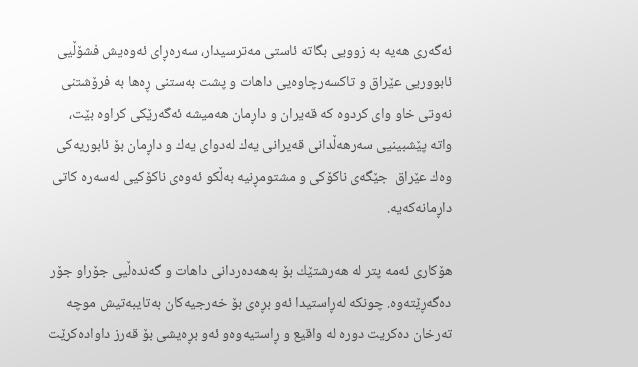ئه‌گه‌ری هه‌یه‌ به‌ زوویی بگاته‌ ئاستی مه‌ترسیدار، سه‌ره‌ڕای ئه‌وه‌یش فشۆڵیی ئابووریی عێراق و تاكسه‌رچاوه‌یی داهات و پشت به‌ستنی ڕه‌ها به‌ فرۆشتنی نه‌وتی خاو وای كردوه‌ كه‌ قه‌یران و داڕمان هه‌میشه‌ ئه‌گه‌رێكی كراوه‌ بێت، واته‌ پێشبینیی سه‌رهه‌ڵدانی قه‌یرانی یه‌ك له‌دوای یه‌ك و داڕمان بۆ ئابوریه‌كی وه‌ك عێراق ‌ جێگه‌ی ناكۆكی و مشتومڕنیه‌ به‌ڵكو ئه‌وه‌ی ناكۆكیی له‌سه‌ره‌ كاتی داڕمانه‌كه‌یه‌.

هۆكاری ئه‌مه پتر له‌ هه‌رشتێك بۆ به‌هه‌ده‌ردانی داهات و گه‌نده‌ڵیی جۆراو جۆر ده‌گه‌ڕێته‌وه‌. چونكه‌ له‌ڕاستیدا ئه‌و بڕه‌ی بۆ خه‌رجیه‌كان به‌تایبه‌تیش موچه‌ ته‌رخان ده‌كریت دوره‌ له‌ واقیع و ڕاستیه‌وه‌و ئه‌و بڕه‌یشی بۆ قه‌رز داواده‌كرێت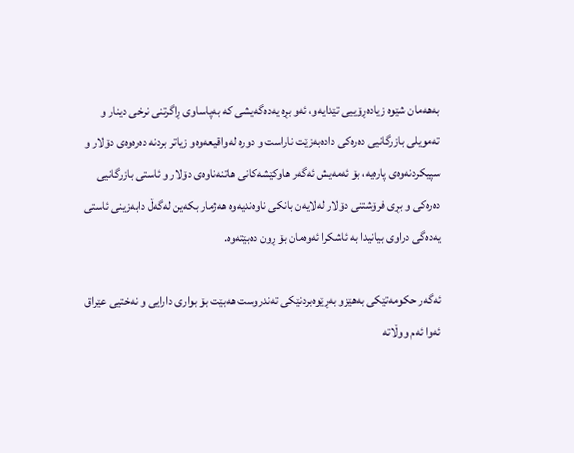به‌هه‌مان شێوه‌ زیاده‌ڕۆییی تێدایه‌و، ئه‌و بڕه‌ یه‌ده‌گه‌یشی كه‌ به‌پاساوی ڕاگرتنی نرخی دینار و ته‌مویلی بازرگانیی ده‌ره‌كی داده‌به‌زێت ناراست و دوره‌ له‌واقیعه‌وه‌و زیاتر بردنه‌ ده‌ره‌وه‌ی دۆلار و سپیكردنه‌وه‌ی پاره‌یه‌، بۆ ئه‌مه‌یش ئه‌گه‌ر هاوكێشه‌كانی هاتنه‌ناوه‌ی دۆلار و ئاستی بازرگانیی ده‌ره‌كی و بڕی فرۆشتنی دۆلار له‌لایه‌ن بانكی ناوه‌ندیه‌وه‌ هه‌ژمار بكه‌ین له‌گه‌ڵ دابه‌زینی ئاستی یه‌ده‌گی دراوی بیانیدا به‌ ئاشكرا ئه‌وه‌مان بۆ ڕون ده‌بێته‌وه‌.

ئه‌گه‌ر حكومه‌تێكی به‌هێزو به‌ڕێوه‌بردنێكی ته‌ندروست هه‌بێت بۆ بواری دارایی و نه‌ختیی عێراق ئه‌وا ئه‌م ووڵاته‌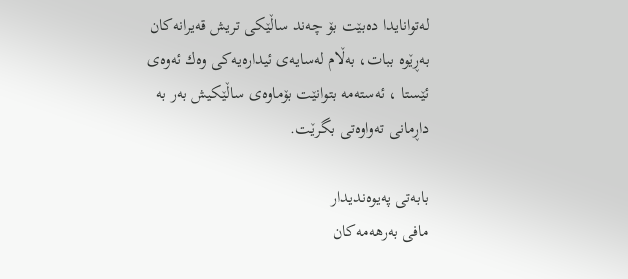له‌توانایدا ده‌بێت بۆ چه‌ند ساڵێكی تریش قه‌یرانه‌‌كان‌ به‌ڕێوه‌ ببات، به‌ڵام له‌سایه‌ی ئیداره‌یه‌كی وه‌ك ئه‌وه‌ی ئێستا ، ئه‌سته‌مه‌ بتوانێت بۆماوه‌ی ساڵێكیش به‌ر به‌ داڕمانی ته‌واوه‌تی بگرێت.

بابه‌تی په‌یوه‌ندیدار
مافی به‌رهه‌مه‌كان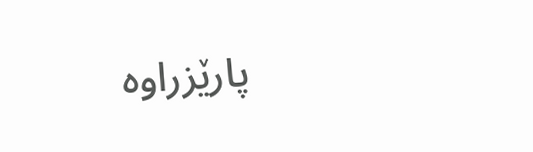پارێزراوه‌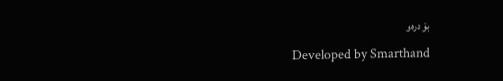بۆ دره‌و
Developed by Smarthand